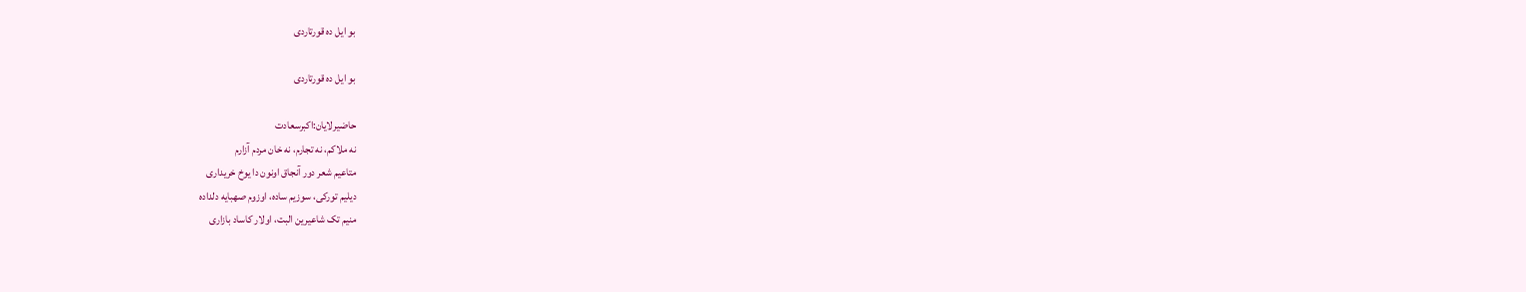بو ایل ده قورتاردی

بو ایل ده قورتاردی

حاضیرلایان:اکبرسعادت
نه ملاکم، نه تجارم، نه خان مردم آزارم
متاعیم شعر دور آنجاق اونون دا یوخ خریداری
دیلیم تورکی، سوزیم ساده، اوزوم صهبایه دلداده
منیم تک شاعیرین البت، اولار کاساد بازاری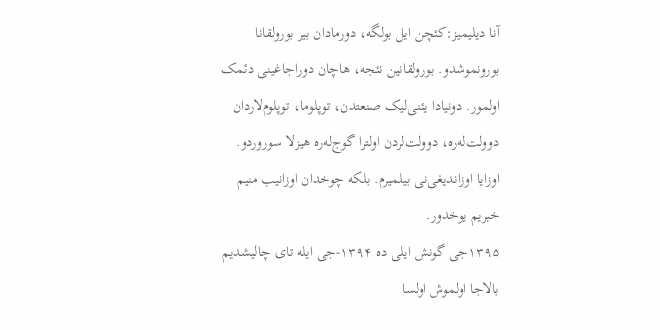آنا دیلیمیز:کئچن ایل بولگه‌‌، دورمادان بیر بورولقانا بورونموشدو. بورولقانین نئجه، هاچان دوراجاغینی دئمک اولمور. دونیادا یئنی‌لیک صنعتدن، توپلوما، توپلوم‌لاردان دوولت‌له‌ره، دوولت‌لردن اولترا گوج‌له‌ره هیزلا سوروردو. اوزایا اوزاندیغی‌نی بیلمیرم. بلکه چوخدان اوزانیب منیم خبریم یوخدور.
۱۳۹۵جی گونش ایلی ده ۱۳۹۴-جی ایله تای چالیشدیم بالاجا اولموش اولسا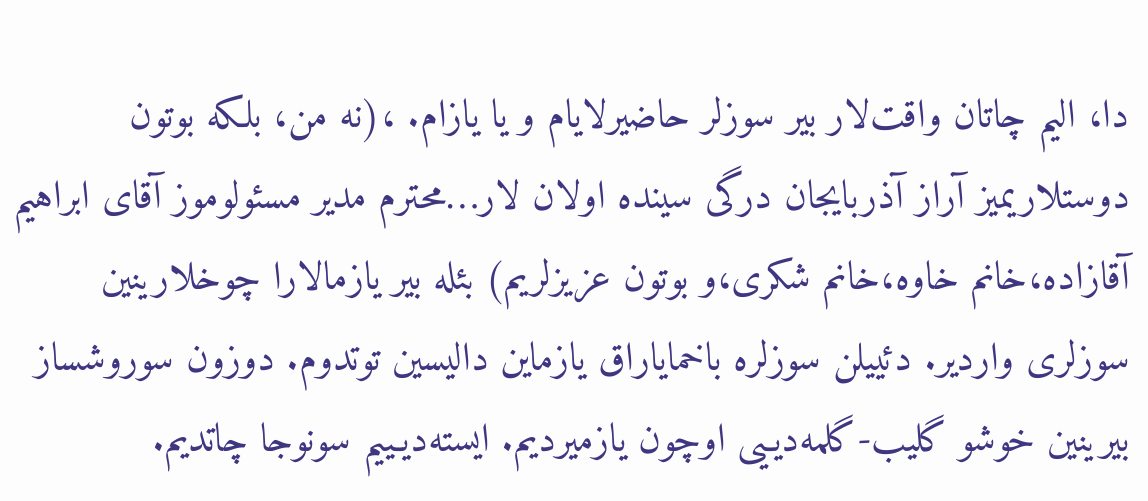دا، الیم چاتان واقت‌لار بیر سوزلر حاضیرلایام و یا یازام. ،(نه من، بلکه بوتون دوستلاریمیز آراز آذربایجان درگی سینده اولان لار…محترم مدیر مسئولوموز آقای ابراهیم آقازاده،خانم خاوه،خانم شکری،و بوتون عزیزلریم) بئله بیر یازمالارا چوخلارینین سوزلری واردیر. دئییلن سوزلره باخمایاراق یازماین دالیسین توتدوم. دوزون سوروشساز بیرینین خوشو گلیب-گلمه‌دیـیی اوچون یازمیردیم. ایسته‌دیـییم سونوجا چاتدیم.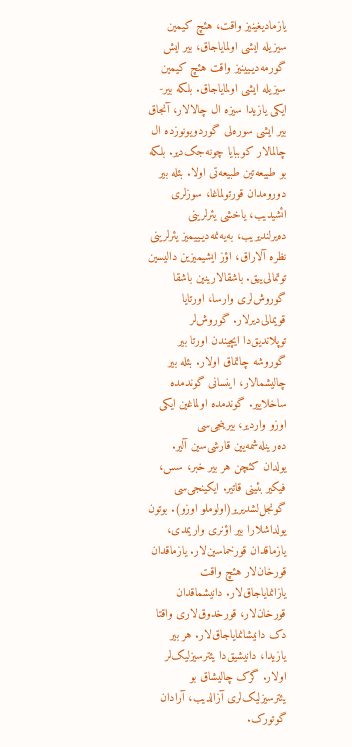یازمادیغینیز واقت، هئچ کیمین سیزیله ایشی اولمایاجاق، بیر ایش گورمه‌دیـیینیز واقت هئچ کیمین سیزیله ایشی اولمایاجاق. بلکه بیر-ایکی یازیدا سیزه ال چالالار، آنجاق بیر ایشی سوره‌لی گوردویونوزده ال چالمالار کوببایا چونه‌جک‌دیر. بلکه بو طبیعه‌تین طبیعه‌تی اولا. بئله بیر دورومدان قورتولماغا، سوزلری ائشیدیب، یاخشی یئرلرینی ده‌یرلندیریب، به‌یه‌نمه‌دیـییمیز یئرلرینی نظره آلاراق، اؤز ایشیمیزین دالیسین توتمالی‌ییق. باشقالارینین باشقا گوروش‌لری وارسا، اورتایا قویمالی‌دیرلار. گوروش‌لر توپلاندیق‌دا ایچیندن اورتا بیر گوروشه چاتماق اولار. بئله بیر چالیشمالار، اینسانی گوندمده ساخلاییر. گوندمده اولماغین ایکی اوزو واردیر، بیرینجی‌سی ده‌رینله‌شمه‌یین قارشی‌سین آلیر. یولدان کئچن هر بیر خبر، سس، فیکیر بئینی قاتیر. ایکینجی‌سی گونجل‌لشدیریر(اولوملو اوزو). بوتون یولداشلارا بیر اؤنری واریمدی، یازماقدان قورخماسین‌لار. یازماقدان قورخان‌لار هئچ واقت یازانمایاجاق‌لار. دانیشماقدان قورخان‌لار، قورخدوق‌لاری واقتا دک دانیشانمایاجاق‌لار. هر بیر یازیدا، دانیشیق‌دا یئترسیزلیک‌لر اولار. گرک چالیشاق بو یئترسیزلیک‌لری آزالدیب، آرادان گوتورک.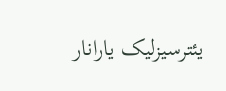یئترسیزلیک یارانار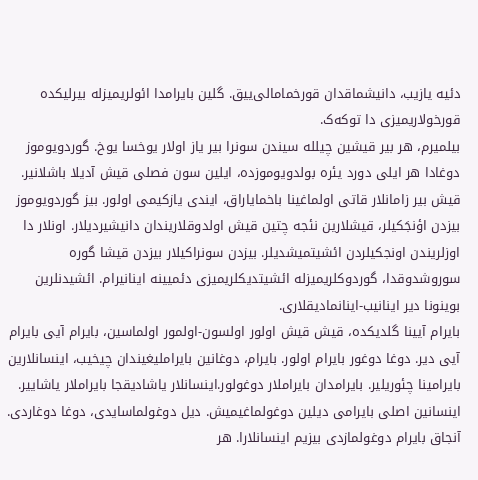دئیه یازیب، دانیشماقدان قورخمامالی‌ییق. گلین بایرامدا ائولریمیزله بیرلیکده قورخولاریمیزی دا توکه‌ک.
بیلمیرم، هر بیر قیشین چیلله سیندن سونرا بیر یاز اولار یوخسا یوخ. گوردویوموز دوغادا هر ایلی دورد یئره بولدویوموزده، ایلین سون فصلی قیش آدیلا باشلانیر. قیش بیر زامانلار قاتی اولماغینا باخمایاراق، ایندی یازکیمی اولور. بیز گوردویوموز بیزدن اؤنجَکیلر، قیشلارین نئجه چتین قیش اولدوقلاریندان دانیشیردیلار. اونلار دا اوزلریندن اونجکیلردن ائشیتمیشدیلر. بیزدن سونراکیلار بیزدن قیشا گوره سوروشدوقدا، گوردوکلریمیزله ائشیتدیکلریمیزی دئمیینه اینانیرام. ائشیدنلرین بوینونا دیر اینانیب-اینانمادیقلاری.
بایرام آیینا گلدیکده، قیش قیش اولور اولسون-اولمور اولماسین، بایرام آیی بایرام آیی دیر. دوغا دوغور بایرام اولور. بایرام، دوغانین بایراملیغیندان چیخیب، اینسانلارین بایرامینا چئوریلیر. بایرامدان بایراملار دوغولور.اینسانلار یاشادیقجا بایراملار یاشاییر. اینسانین اصلی بایرامی دیلین دوغولماغیمیش. دیل دوغولماسایدی، دوغا دوغاردی. آنجاق بایرام دوغولمازدی بیزیم اینسانلارا. هر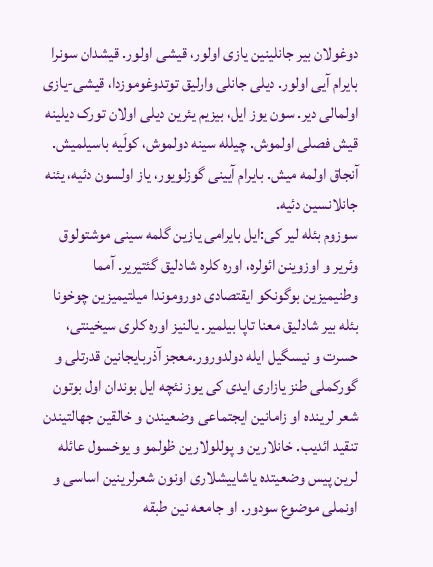دوغولان بیر جانلینین یازی اولور، قیشی اولور. قیشدان سونرا بایرام آیی اولور. دیلی جانلی وارلیق توتدوغوموزدا، قیشی-یازی اولمالی دیر. سون یوز ایل، بیزیم یئرین دیلی اولان تورک دیلینه قیش فصلی اولموش. چیلله سینه دولموش، کولَیه باسیلمیش. آنجاق اولمه میش. بایرام آیینی گوزلویور، یاز اولسون دئیه، یئنه جانلانسین دئیه.
سوزوم بئله لیر کی:ایل بایرامی یازین گلمه سینی موشتولوق وئریر و اوزوینن ائولره، اوره کلره شادلیق گئتیریر. آمما وطنیمیزین بوگونکو ایقتصادی دوروموندا میلتیمیزین چوخونا بئله بیر شادلیق معنا تاپا بیلمیر. یالنیز اوره کلری سیخینتی، حسرت و نیسگیل ایله دولدورور.معجز آذربایجانین قدرتلی و گورکملی طنز یازاری ایدی کی یوز نئچه ایل بوندان اول بوتون شعر لرینده او زامانین ایجتماعی وضعیندن و خالقین جهالتیندن تنقید ائدیب. خانلارین و پوللولارین ظولمو و یوخسول عائله لرین پیس وضعیتده یاشاییشلاری اونون شعرلرینین اساسی و اونملی موضوع سودور. او جامعه نین طبقه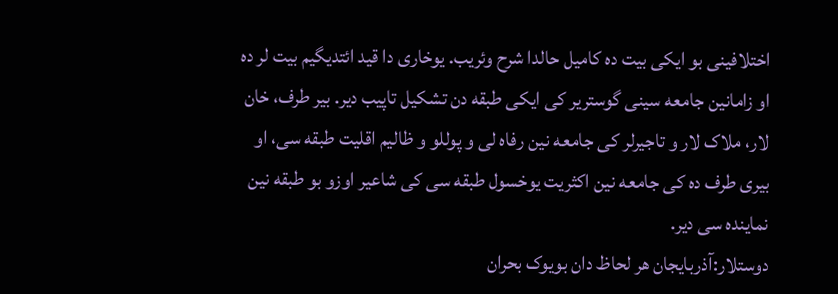اختلافینی بو ایکی بیت ده کامیل حالدا شرح وئریب. یوخاری دا قید ائتدیگیم بیت لر ده او زامانین جامعه سینی گوستریر کی ایکی طبقه دن تشکیل تاپیب دیر. بیر طرف، خان لار، ملاک لار و تاجیرلر کی جامعه نین رفاه لی و پوللو و ظالیم اقلیت طبقه سی، او بیری طرف ده کی جامعه نین اکثریت یوخسول طبقه سی کی شاعیر اوزو بو طبقه نین نماینده سی دیر.
دوستلار:آذربایجان هر لحاظ دان بویوک بحران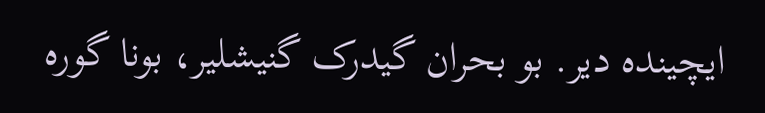ایچینده دیر. بو بحران گیدرک گنیشلیر، بونا گوره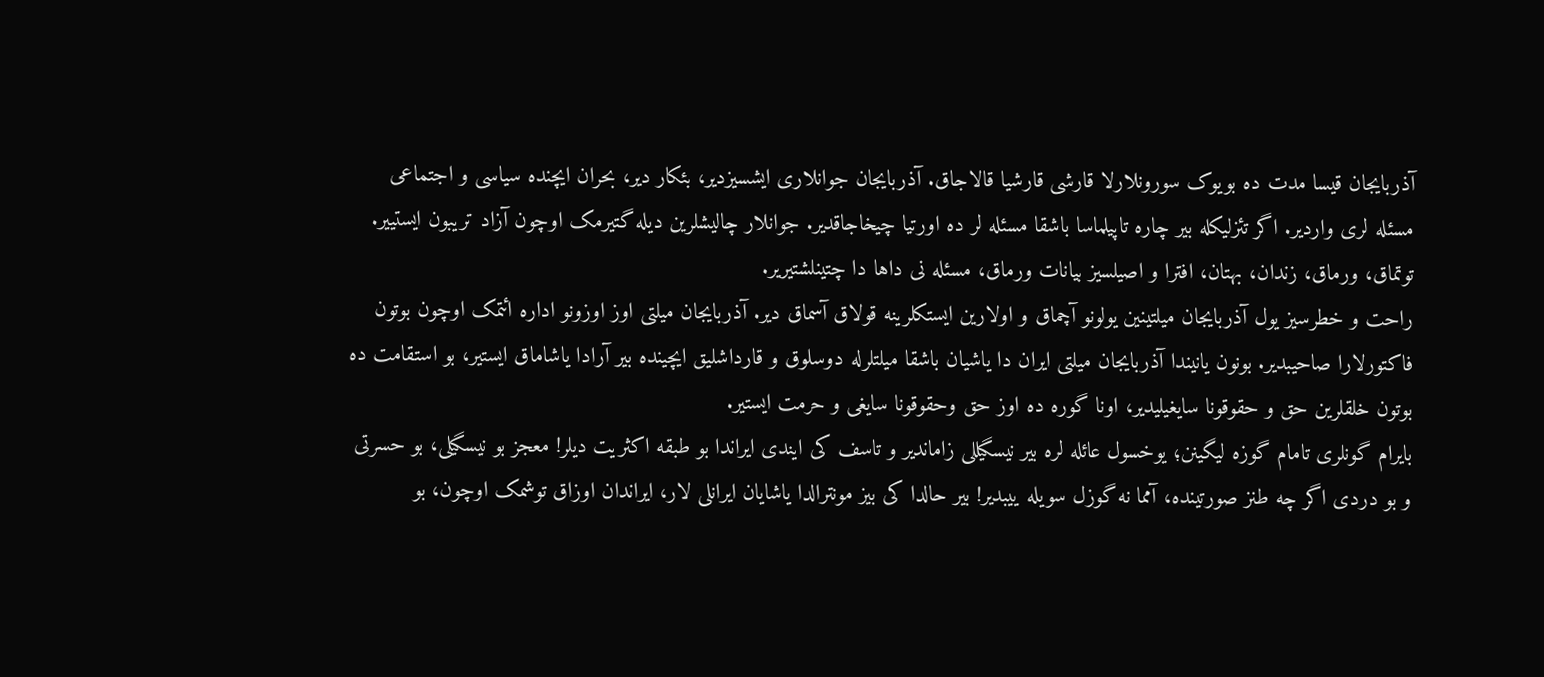آذربایجان قیسا مدت ده بویوک سورونلارلا قارشی قارشیا قالاجاق. آذربایجان جوانلاری ایشسیزدیر، بئکار دیر، بحران ایچنده سیاسی و اجتماعی مسئله لری واردیر. اگر تئزلیکله بیر چاره تاپیلماسا باشقا مسئله لر ده اورتیا چیخاجاقدیر. جوانلار چالیشلرین دیله گتیرمک اوچون آزاد تریبون ایستییر. توتماق، ورماق، زندان، بهتان، افترا و اصیلسیز بیانات ورماق، مسئله نی داها دا چتینلشتیریر.
راحت و خطرسیز یول آذربایجان میلتینین یولونو آچماق و اولارین ایستکلرینه قولاق آسماق دیر. آذربایجان میلتی اوز اوزونو اداره ائتمک اوچون بوتون فاکتورلارا صاحیبدیر. بونون یانیندا آذربایجان میلتی ایران دا یاشیان باشقا میلتلرله دوسلوق و قارداشلیق ایچینده بیر آرادا یاشاماق ایستیر، بو استقامت ده بوتون خلقلرین حق و حقوقونا سایغیلیدیر، اونا گوره ده اوز حق وحقوقونا سایغی و حرمت ایستیر.
بایرام گونلری تامام گوزه لیگینن؛ یوخسول عائله لره بیر نیسگیللی زاماندیر و تاسف کی ایندی ایراندا بو طبقه اکثریت دیلر! معجز بو نیسگیلی، بو حسرتی و بو دردی اگر چه طنز صورتینده، آمما نه گوزل سویله ییبدیر! بیر حالدا کی بیز مونترالدا یاشایان ایرانلی لار، ایراندان اوزاق توشمک اوچون، بو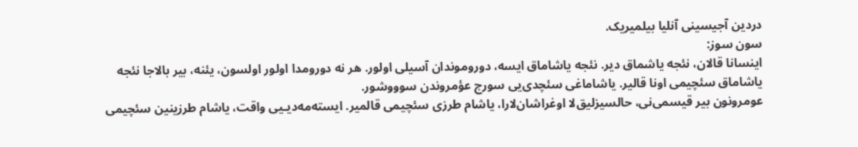دردین آجیسینی آنلیا بیلمیریک.
سون سوز:
اینسانا قالان، نئجه یاشماق دیر. نئجه یاشاماق ایسه، دوروموندان آسیلی اولور. هر نه دورومدا اولور اولسون، یئنه، بیر بالاجا نئجه یاشاماق سئچیمی اونا قالیر. یاشاماغی سئچدی‌یی سورج عؤمروندن سوووشور.
عومرونون بیر قیسمی‌نی، حالسیز‌لیق‌لا اوغراشان‌لارا، یاشام طرزی سئچیمی قالمیر. ایسته‌مه‌دیـیی واقت، یاشام طرزینین سئچیمی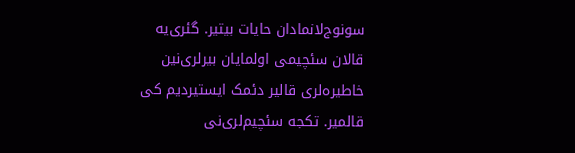سونوج‌لانمادان حایات بیتیر. گئری‌یه قالان سئچیمی اولمایان بیرلری‌نین خاطیره‌لری قالیر دئمک ایستیردیم کی قالمیر. تکجه سئچیم‌لری‌نی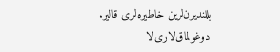بللندیرن‌لرین خاطیره‌لری قالیر. دوغولماق‌لاری‌لا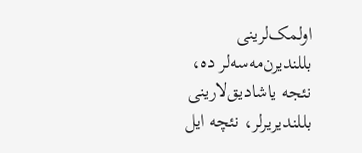اولمک‌لرینی بللندیرن‌مه‌سه‌لر ده، نئجه یاشادیق‌لارینی بللندیریرلر، نئچه ایل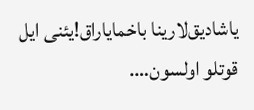یاشادیق‌لارینا باخمایاراق!یئنی ایل قوتلو اولسون….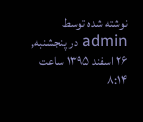نوشته شده توسط admin در پنجشنبه, ۲۶ اسفند ۱۳۹۵ ساعت ۸:۱۴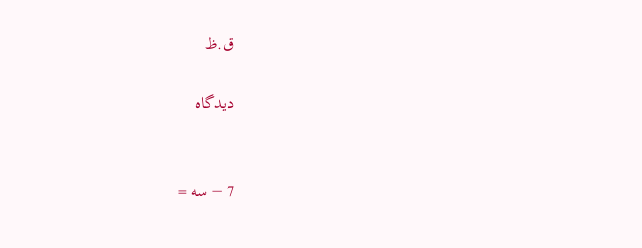ق.ظ

دیدگاه


7 − سه =